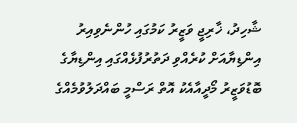ޝާހިދު، ޚާރިޖީ ވަޒީރު ކަމުގައި ހުންނެވިއިރު އިންޑިޔާއަށް ކުރެއްވި ދަތުރުފުޅެއްގައި އިންޑިޔާގެ ބޮޑުވަޒީރު މޯދީއާއެކު އޮތް ރަސްމީ ބައްދަލުވުމެއްގެ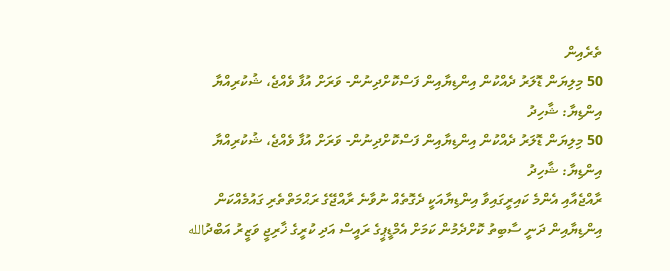ތެރެއިން
50 މިލިޔަން ޑޮލަރު ދެއްކުން އިންޑިޔާއިން ފަސްކޮށްދިނުން- ވަރަށް އުފާ ވެއްޖެ، ޝުކުރިއްޔާ އިންޑިޔާ: ޝާހިދު
50 މިލިޔަން ޑޮލަރު ދެއްކުން އިންޑިޔާއިން ފަސްކޮށްދިނުން- ވަރަށް އުފާ ވެއްޖެ، ޝުކުރިއްޔާ އިންޑިޔާ: ޝާހިދު
ރާއްޖެއާއި އެންމެ ކައިރީގައިވާ އިންޑިޔާއަކީ ދެގޮތެއް ނުވާނެ ރާއްޖޭގެ ރަޙްމަތްތެރި ގައުމެއްކަން އިންޑިޔާއިން ދަނީ ސާބިތު ކޮށްދެމުން ކަމަށް އެމްޑީޕީގެ ރައީސް އަދި ކުރީގެ ޚާރިޖީ ވަޒީރު އަބްދުالله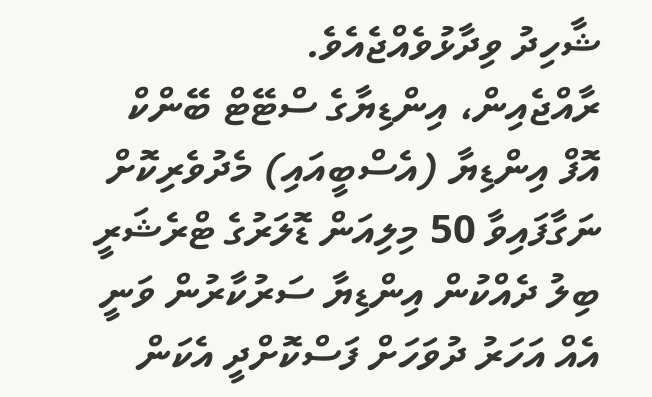ޝާހިދު ވިދާޅުވެއްޖެއެވެ.
ރާއްޖެއިން، އިންޑިޔާގެ ސްޓޭޓް ބޭންކް އޮފް އިންޑިޔާ (އެސްބީއައި) މެދުވެރިކޮށް ނަގާފައިވާ 50 މިލިއަން ޑޮލަރުގެ ޓްރެޝަރީ ބިލު ދެއްކުން އިންޑިޔާ ސަރުކާރުން ވަނީ އެއް އަހަރު ދުވަހަށް ފަސްކޮށްދީ އެކަން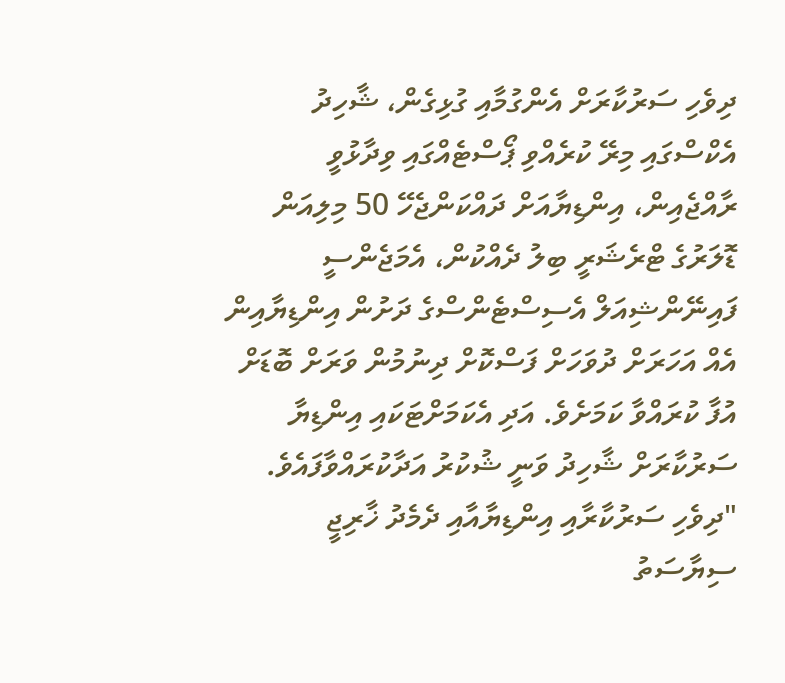ދިވެހި ސަރުކާރަށް އެންގުމާއި ގުޅިގެން، ޝާހިދު އެކްސްގައި މިރޭ ކުރެއްވި ޕޯސްޓެއްގައި ވިދާޅުވީ ރާއްޖެއިން، އިންޑިޔާއަށް ދައްކަންޖެހޭ 50 މިލިއަން ޑޮލަރުގެ ޓްރެޝަރީ ބިލު ދެއްކުން، އެމަޖެންސީ ފައިނޭންޝިއަލް އެސިސްޓެންސްގެ ދަށުން އިންޑިޔާއިން އެއް އަހަރަށް ދުވަހަށް ފަސްކޮށް ދިނުމުން ވަރަށް ބޮޑަށް އުފާ ކުރައްވާ ކަމަށެވެ. އަދި އެކަމަށްޓަކައި އިންޑިޔާ ސަރުކާރަށް ޝާހިދު ވަނީ ޝުކުރު އަދާކުރައްވާފައެވެ.
"ދިވެހި ސަރުކާރާއި އިންޑިޔާއާއި ދެމެދު ޚާރިޖީ ސިޔާސަތު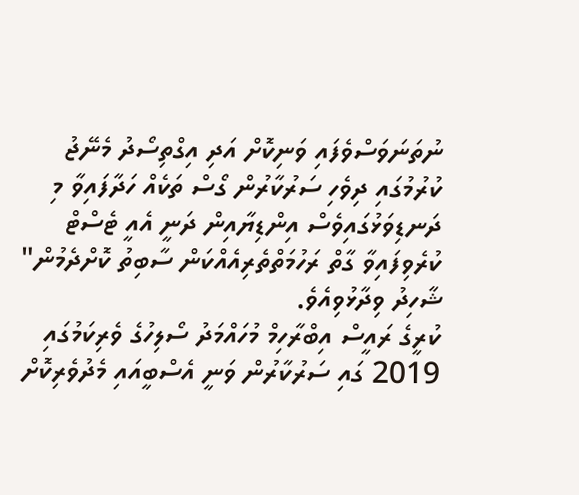ނުތަނަވަސްވެފައި ވަނިކޮށް އަދި އިގްތިސޯދު މެނޭޖު ކުރުމުގައި ދިވެހި ސަރުކާރުން ގޯސް ތަކެއް ހަދާފައިވާ މި ދަނޑިވަޅުގައިވެސް އިންޑިޔާއިން ދަނީ އެއީ ޓެސްޓް ކުރެވިފައިވާ ގާތް ރަހުމަތްތެރިއެއްކަން ސާބިތު ކޮށްދެމުން" ޝާހިދު ވިދާޅުވިއެވެ.
ކުރީގެ ރައީސް އިބްރާހިމް މުހައްމަދު ސޯލިހުގެ ވެރިކަމުގައި 2019 ގައި ސަރުކާރުން ވަނީ އެސްބީއައި މެދުވެރިކޮށް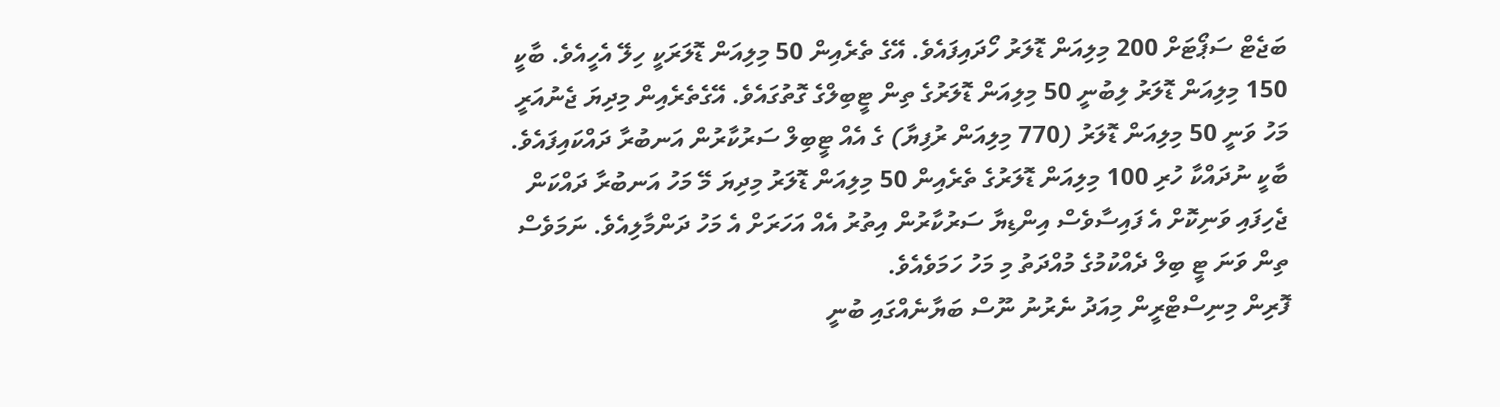ބަޖެޓް ސަޕޯޓަށް 200 މިލިއަން ޑޮލަރު ހޯދައިފައެވެ. އޭގެ ތެރެއިން 50 މިލިއަން ޑޮލަރަކީ ހިލޭ އެހީއެވެ. ބާކީ 150 މިލިއަން ޑޮލަރު ލިބުނީ 50 މިލިއަން ޑޮލަރުގެ ތިން ޓީބިލްގެ ގޮތުގައެވެ. އޭގެތެރެއިން މިދިޔަ ޖެނުއަރީ މަހު ވަނީ 50 މިލިއަން ޑޮލަރު (770 މިލިއަން ރުފިޔާ) ގެ އެއް ޓީބިލް ސަރުކާރުން އަނބުރާ ދައްކައިފައެވެ. ބާކީ ނުދައްކާ ހުރި 100 މިލިއަން ޑޮލަރުގެ ތެރެއިން 50 މިލިއަން ޑޮލަރު މިދިޔަ މޭ މަހު އަނބުރާ ދައްކަން ޖެހިފައި ވަނިކޮށް އެ ފައިސާވެސް އިންޑިޔާ ސަރުކާރުން އިތުރު އެއް އަހަރަށް އެ މަހު ދަންމާލިއެވެ. ނަމަވެސް ތިން ވަނަ ޓީ ބިލް ދެއްކުމުގެ މުއްދަތު މި މަހު ހަމަވެއެވެ.
ފޮރިން މިނިސްޓްރީން މިއަދު ނެރުނު ނޫސް ބަޔާނެއްގައި ބުނީ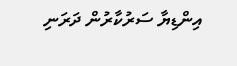އިންޑިޔާ ސަރުކާރުން ދަރަނި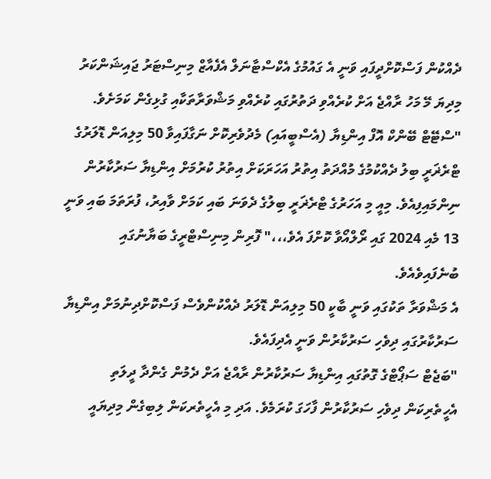ދެއްކުން ފަސްކޮށްދީފައި ވަނީ އެ ގައުމުގެ އެކްސްޓާނަލް އެފެއާޒް މިނިސްޓަރު ޖައިޝަންކަރު މިދިޔަ މޭ މަހު ރާއްޖެ އަށް ކުރެއްވި ދަތުރުގައި ކުރެއްވި މަޝްވަރާތަކާއި ގުޅިގެން ކަމަށެވެ.
"ސްޓޭޓް ބޭންކް އޮފް އިންޑިޔާ (އެސްބީއައި) މެދުވެރިކޮށް ނަގާފައިވާ 50 މިލިއަން ޑޮލަރުގެ ޓްރެޜަރީ ބިލު ދެއްކުމުގެ މުއްދަތު އިތުރު އަހަރަކަށް އިތުރު ކުރުމަށް އިންޑިޔާ ސަރުކާރުން ނިންމައިފިއެވެ. މިއީ މި އަހަރުގެ ޓްރެޜަރީ ބިލުގެ ދެވަނަ ބައި ކަމަށް ވާއިރު، ފުރަތަމަ ބައި ވަނީ 13 މެއި 2024 ގައި ރޯލްއޯވާ ކޮށްފަ އެވެ،،،" ފޮރިން މިނިސްޓްރީގެ ބަޔާނުގައި ބުނެފައިވެއެވެ.
އެ މަޝްވަރާ ތަކުގައި ވަނީ ބާކީ 50 މިލިއަން ޑޮލަރު ދެއްކުންވެސް ފަސްކޮށްދިނުމަށް އިންޑިޔާ ސަރުކާރުގައި ދިވެހި ސަރުކާރުން ވަނީ އެދިފައެވެ.
"ބަޖެޓް ސަޕޯޓްގެ ގޮތުގައި އިންޑިޔާ ސަރުކާރުން ރާއްޖެ އަށް ދެމުން ގެންދާ ދީލަތި އެހީތެރިކަން ދިވެހި ސަރުކާރުން ފާހަގަ ކުރަމެވެ. އަދި މި އެހީތެރކަން ލިބިގެން މިދިޔައީ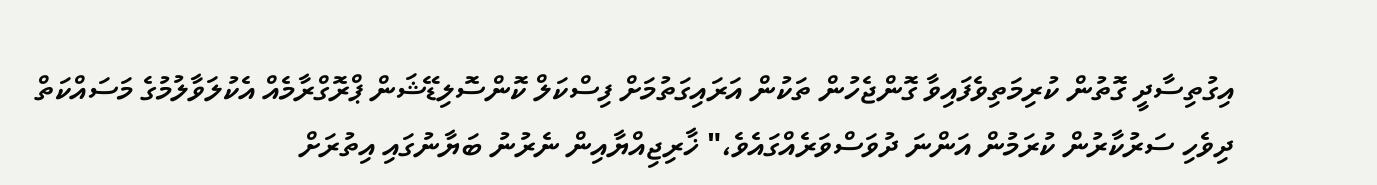އިގުތިސާދީ ގޮތުން ކުރިމަތިވެފައިވާ ގޮންޖެހުން ތަކުން އަރައިގަތުމަށް ފިސްކަލް ކޮންސޮލިޑޭޝަން ޕްރޮގްރާމެއް އެކުލަވާލުމުގެ މަސައްކަތް ދިވެހި ސަރުކާރުން ކުރަމުން އަންނަ ދުވަސްވަރެއްގައެވެ،" ޚާރިޖިއްޔާއިން ނެރުނު ބަޔާނުގައި އިތުރަށް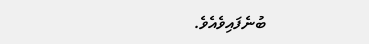ބުނެފައިވެއެވެ.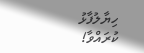ހިޔާލުފާޅު ކުރައްވާ!